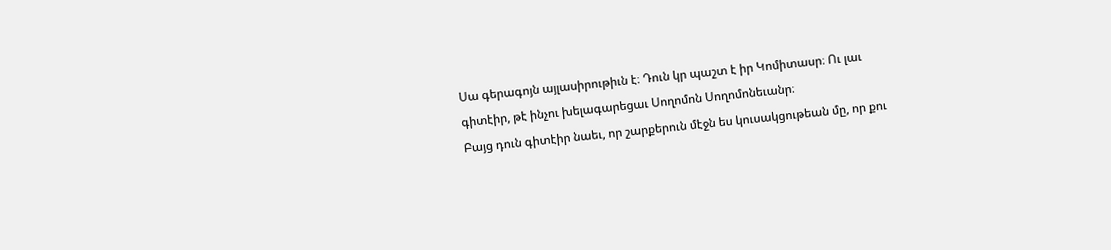Սա գերագոյն այլասիրութիւն է։ Դուն կր պաշտ է իր Կոմիտասր։ Ու լաւ գիտէիր, թէ ինչու խելագարեցաւ Սողոմոն Սողոմոնեւանր։
Բայց դուն գիտէիր նաեւ, որ շարքերուն մէջն ես կուսակցութեան մը, որ քու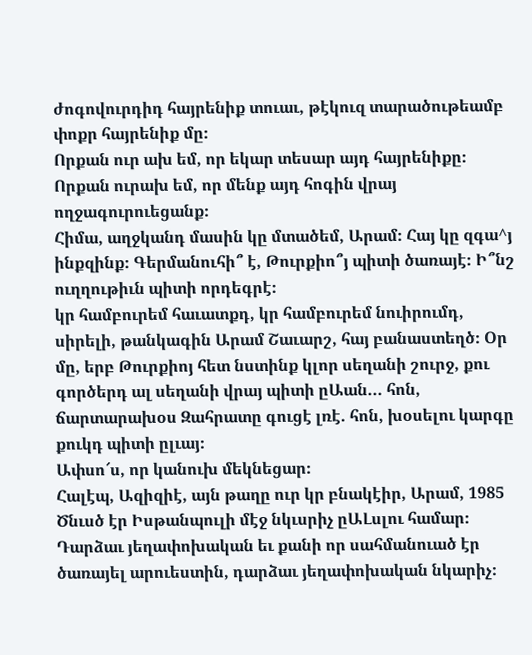ժոգովուրդիդ հայրենիք տուաւ, թէկուզ տարածութեամբ փոքր հայրենիք մը։
Որքան ուր ախ եմ, որ եկար տեսար այդ հայրենիքը։ Որքան ուրախ եմ, որ մենք այդ հոգին վրայ ողջագուրուեցանք։
Հիմա, աղջկանդ մասին կը մտածեմ, Արամ։ Հայ կը զգա^յ ինքզինք։ Գերմանուհի՞ է, Թուրքիո՞յ պիտի ծառայէ։ Ի՞նշ ուղղութիւն պիտի որդեգրէ։
կր համբուրեմ հաւատքդ, կր համբուրեմ նուիրումդ, սիրելի, թանկագին Արամ Շաւարշ, հայ բանաստեղծ։ Օր մը, երբ Թուրքիոյ հետ նստինք կլոր սեղանի շուրջ, քու գործերդ ալ սեղանի վրայ պիտի ըԱան... հոն, ճարտարախօս Զահրատը գուցէ լռէ. հոն, խօսելու կարգը քուկդ պիտի ըլւայ։
Ափսո՜ս, որ կանուխ մեկնեցար։
Հալէպ, Ազիզիէ, այն թաղը ուր կր բնակէիր, Արամ, 1985
Ծնւսծ էր Իսթանպուլի մէջ նկւսրիչ ըԱԼսլու համար։ Դարձաւ յեղափոխական եւ քանի որ սահմանուած էր ծառայել արուեստին, դարձաւ յեղափոխական նկարիչ։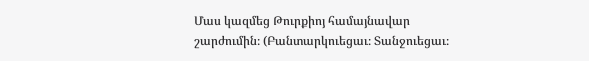Մաս կազմեց Թուրքիոյ համայնավար շարժումին։ (Բանտարկուեցաւ։ Տանջուեցաւ։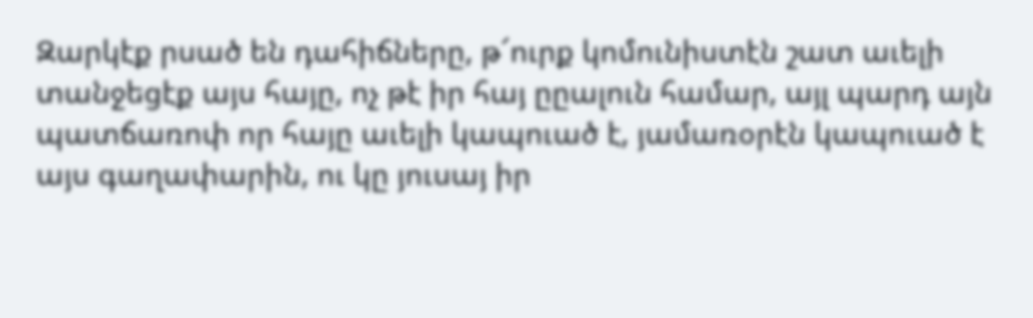Զարկէք րսած են դահիճները, թ՜ուրք կոմունիստէն շատ աւելի տանջեցէք այս հայը, ոչ թէ իր հայ ըըալուն համար, այլ պարդ այն պատճառոփ որ հայը աւելի կապուած է, յամառօրէն կապուած է այս գաղափարին, ու կը յուսայ իր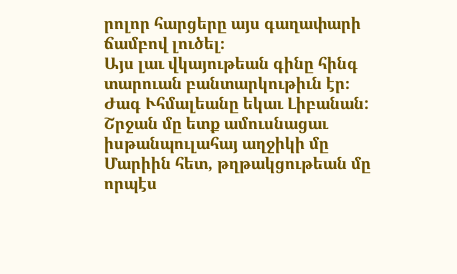րոլոր հարցերը այս գաղափարի ճամբով լուծել։
Այս լաւ վկայութեան գինը հինգ տարուան բանտարկութիւն էր։
Ժագ Ւհմալեանը եկաւ Լիբանան: Շրջան մը ետք ամուսնացաւ իսթանպուլահայ աղջիկի մը Մարիին հետ, թղթակցութեան մը որպէս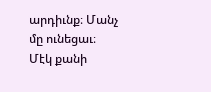արդիւնք։ Մանչ մը ունեցաւ։
Մէկ քանի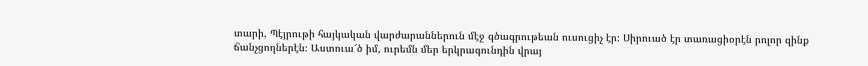տարի, Պէյրութի հայկական վարժարաններուն մէջ գծագրութեան ուսուցիչ էր։ Սիրուած էր տառացիօրէն րոլոր զինք ճանչցողներէն։ Աստուա՜ծ իմ, ուրեմն մեր երկրագունդին վրայ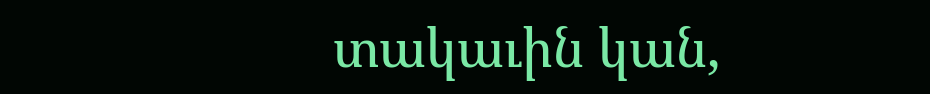տակաւին կան,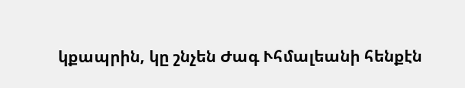կքապրին, կը շնչեն Ժագ Ւհմալեանի հենքէն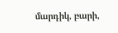մարդիկ, բարի,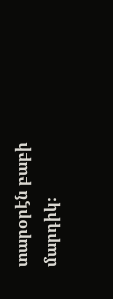տարօրէն բաբի մարդիկ։